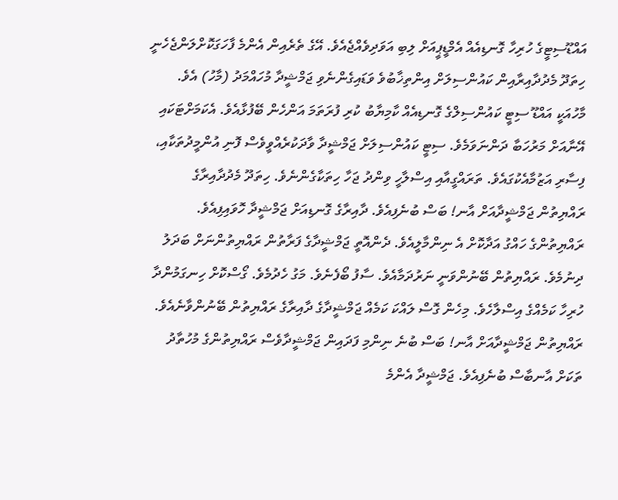އައްޑޫސިޓީގެ ހުރިހާ ގޮނޑިއެއް އެމްޑީޕީއަށް ލިބި އަވަދިވެއްޖެއެވެ. އޭގެ ތެރެއިން އެންމެ ފާހަގަކޮށްލަންޖެހެނީ ހިތަދޫ މެދުދާއިރާއިން ކައުންސިލަށް އިންތިޚާބުވެ ވަޑައިގެންނެވި ޖަމްޝީދާ މުހައްމަދު (މާހު) އެވެ. މާހުއަކީ އައްޑޫ ސިޓީ ކައުންސިލްގެ ގޮނޑިއެއް ކާމިޔާބު ކުރި ފުރަތަމަ އަންހެން ބޭފުޅާއެވެ. އެކަމަށްޓަކައި އޭނާއަށް މަރުހަބާ ދަންނަވަމެވެ. ސިޓީ ކައުންސިލަށް ޖަމްޝީދާ ވާދަކުރެއްވީވެސް ފޮނި އުންމީދުތަކާއި، ފިސާރި އަޒުމާއެކުގައެވެ. ތަރައްގީއާއި އިސްލާހީ ވިންދު ޖަހާ ހިތަކާގެންނެވެ. ހިތަދޫ މެދުދާއިރާގެ ރައްޔިތުން ޖަމްޝީދާއަށް އާނ! ބަސް ބުނެފިއެވެ. ދާއިރާގެ ގޮނޑިއަށް ޖަމްޝީދާ ހޮވައިފިއެވެ. ރައްޔިތުންގެ ހައްގު އަދާކޮށް އެ ނިންމާލީއެވެ. ދެންއޮތީ ޖަމްޝީދާގެ ފަރާތުން ރައްޔިތުންނަށް ބަދަލު ދިނުމެވެ. ރައްޔިތުން ބޭނުންވަނީ ނަރުދަމާއެވެ. ސާފު ބޯފެނެވެ. މަގު ހެދުމެވެ. ގޯސްކޮށް ހިނގަމުންދާ ހުރިހާ ކަމެއްގެ އިސްލާހެވެ. މިހެން ގޮސް ލައްކަ ކަމެއް ޖަމްޝީދާގެ ދާއިރާގެ ރައްޔިތުން ބޭނުންވާނެއެވެ. ރައްޔިތުން ޖަމްޝީދާއަށް އާނ! ބަސް ބުނެ ނިންމި ފަދައިން ޖަމްޝީދާވެސް ރައްޔިތުންގެ މުހުތާދު ތަކަށް އާނބާސް ބުނެފިއެވެ. ޖަމްޝީދާ އެންމެ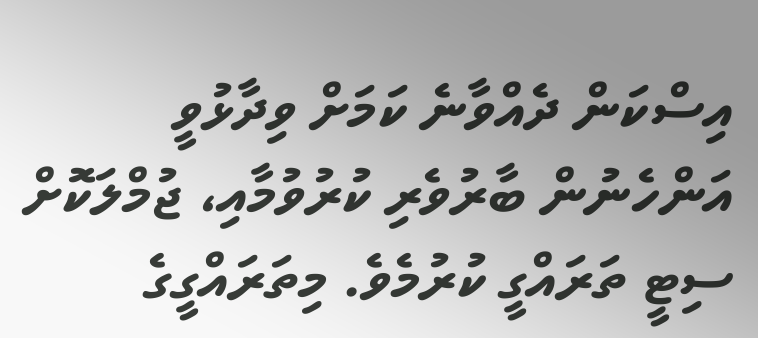އިސްކަން ދެއްވާނެ ކަމަށް ވިދާޅުވީ އަންހެނުން ބާރުވެރި ކުރުވުމާއި، ޖުމްލަކޮށް ސިޓީ ތަރައްގީ ކުރުމެވެ. މިތަރައްގީގެ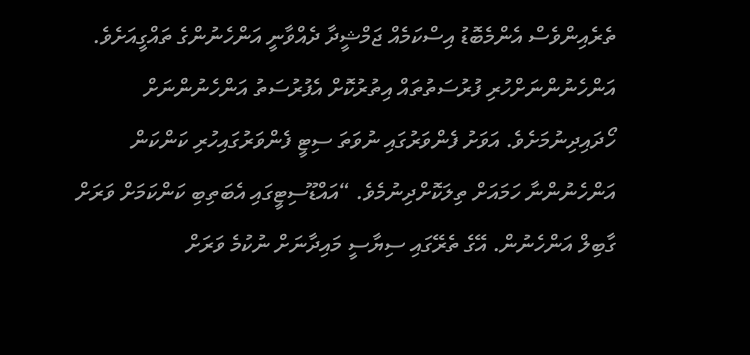ތެރެއިންވެސް އެންމެބޮޑު އިސްކަމެއް ޖަމްޝީދާ ދެއްވާނީ އަންހެނުންގެ ތައްގީއަށެވެ. އަންހެނުންނަށްހުރި ފުރުސަތުތައް އިތުރުކޮށް އެފުރުސަތު އަންހެނުންނަށް ހޯދައިދިނުމަށެވެ. އަވަށު ފެންވަރުގައި ނުވަތަ ސިޓީ ފެންވަރުގައިހުރި ކަންކަން އަންހެނުންނާ ހަމައަށް ތިލަކޮށްދިނުމެވެ. “އައްޑޫސިޓީގައި އެބަތިބި ކަންކަމަށް ވަރަށް ގާބިލް އަންހެނުން. އޭގެ ތެރޭގައި ސިޔާސީ މައިދާނަށް ނުކުމެ ވަރަށް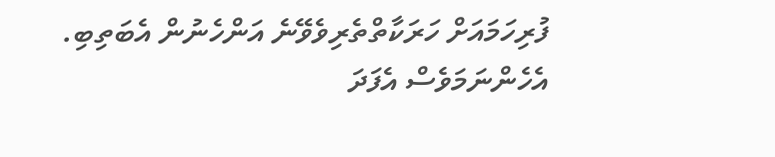ފުރިހަމައަށް ހަރަކާތްތެރިވެވޭނެ އަންހެނުން އެބަތިބި. އެހެންނަމަވެސް އެފަދަ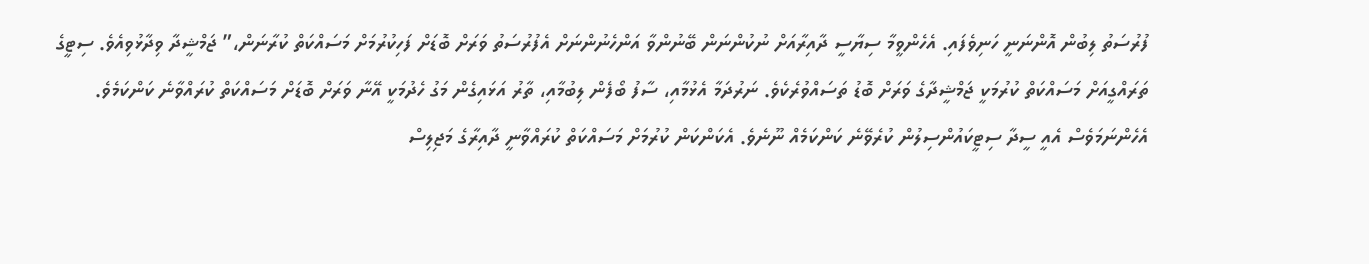ފުރުސަތު ލިބުން އޮންނަނީ ހަނިވެފައި. އެހެންވީމާ ސިޔާސީ ދާއިރާއަށް ނުކުންނަން ބޭނުންވާ އަންހެނުންނަށް އެފުރުސަތު ވަރަށް ބޮޑަށް ފަހިކުރުމަށް މަސައްކަތް ކުރާނަން،” ޖަމްޝީދާ ވިދާޅުވިއެވެ. ސިޓީގެ ތަރައްގީއަށް މަސައްކަތް ކުރުމަކީ ޖަމްޝީދާގެ ވަރަށް ބޮޑު ތަސައްވުރެކެވެ. ނަރުދަމާ އެޅުމާއި، ސާފު ބޯފެން ލިބުމާއި، ތާރު އަޅައިގެން މަގު ހެދުމަކީ އޭނާ ވަރަށް ބޮޑަށް މަސައްކަތް ކުރައްވާނެ ކަންކަމެވެ. އެހެންނަމަވެސް އެއީ ސީދާ ސިޓީކައުންސިލުން ކުރެވޭނެ ކަންކަމެއް ނޫނެވެ. އެކަންކަން ކުރުމަށް މަސައްކަތް ކުރައްވާނީ ދާއިރާގެ މަޖިލިސް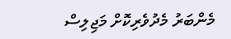މެންބަރު މެދުވެރިކޮށް މަޖިލިސް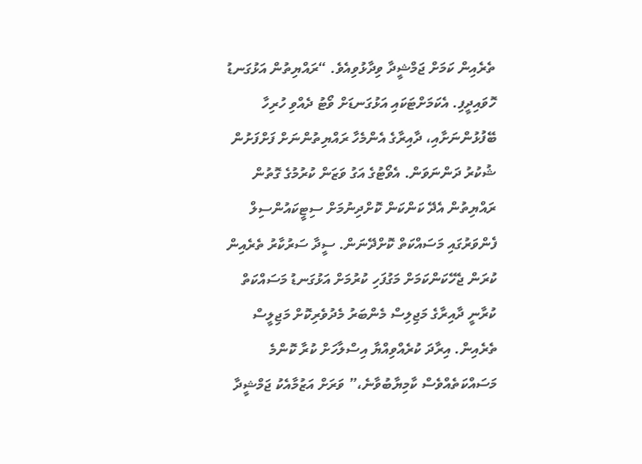ތެރެއިން ކަމަށް ޖަމްޝީދާ ވިދާޅުވިއެވެ. “ރައްޔިތުން އަޅުގަނޑު ހޮވައިދީފި. އެކަމަށްޓަކައި އަޅުގަނޑަށް ވޯޓު ދެއްވި ހުރިހާ ބޭފުޅުންނަށާއި، ދާއިރާގެ އެންމެހާ ރައްޔިތުންނަށް ފަށްފަށުން ޝުކުރު ދަންނަވަން. އެވޯޓުގެ އަގު ވަޒަން ކުރުމުގެ ގޮތުން ރައްޔިތުން އެދޭ ކަންކަން ކޮށްދިނުމަށް ސިޓީކައުންސިލް ފެންވަރުގައި މަސައްކަތް ކޮށްދޭނަން. ސީދާ ސަރުކާރު ތެރެއިން ކުރަން ޖެހޭކަންކަމަށް މަގުފަހި ކުރުމަށް އަޅުގަނޑު މަސައްކަތް ކުރާނީ ދާއިރާގެ މަޖިލިސް މެންބަރު މެދުވެރިކޮށް މަޖިލީސް ތެރެއިން. އިރާދަ ކުރެއްވިއްޔާ އިސްލާހަށް ކުރާ ކޮންމެ މަސައްކަތެއްވެސް ކާމިޔާބުވާނެ،” ވަރަށް އަޒުމާއެކު ޖަމްޝީދާ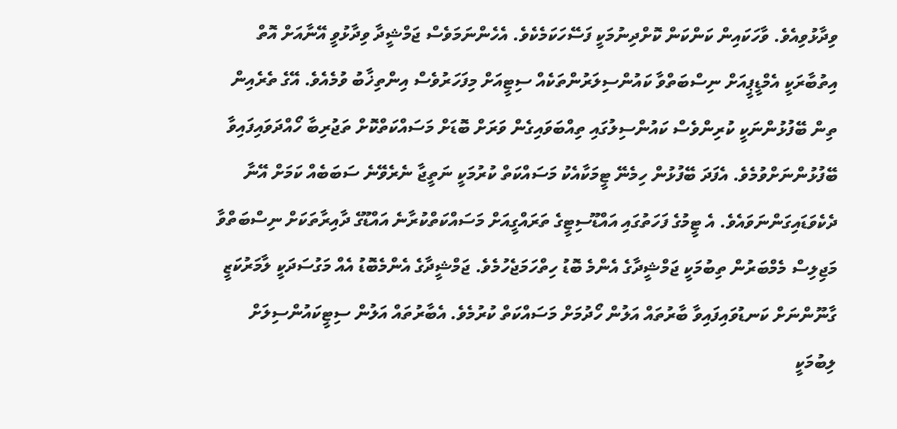ވިދާޅުވިއެވެ. ވާހަކައިން ކަންކަން ކޮށްދިނުމަކީ ފަސޭހަކަމެކެވެ. އެހެންނަމަވެސް ޖަމްޝީދާ ވިދާޅުވީ އޭނާއަށް އޮތް އިތުބާރަކީ އެމްޑީޕީއަށް ނިސްބަތްވާ ކައުންސިލަރުންތަކެއް ސިޓީއަށް މިފަހަރުވެސް އިންތިޚާބު ވުމެއެވެ. އޭގެ ތެރެއިން ތިން ބޭފުޅުންނަކީ ކުރިންވެސް ކައުންސިލުގައި ތިއްބަވައިގެން ވަރަށް ބޮޑަށް މަސައްކަތްކޮށް ތަޖުރިބާ ހޯއްދަވައިފައިވާ ބޭފުޅުންނަށްވުމެވެ. އެފަދަ ބޭފުޅުން ހިމެނޭ ޓީމަކާއެކު މަސައްކަތް ކުރުމަކީ ނަތީޖާ ނެރެވޭނެ ސަބަބެއް ކަމަށް އޭނާ ދެކެވަޑައިގަންނަވައެވެ. އެ ޓީމުގެ ފަހަތުގައި އައްޑޫސިޓީގެ ތަރައްގީއަށް މަސައްކަތްކުރާނެ އައްޑޫގެ ދާއިރާތަކަށް ނިސްބަތްވާ މަޖިލިސް މެމްބަރުން ތިބުމަކީ ޖަމްޝީދާގެ އެންމެ ބޮޑު ހިތްހަމަޖެހުމެވެ. ޖަމްޝީދާގެ އެންމެބޮޑު އެއް މަގުސަދަކީ ލާމަރުކަޒީ ގާނޫންނަށް ކަނޑުވައިފައިވާ ބާރުތައް އަލުން ހޯދުމަށް މަސައްކަތް ކުރުމެވެ. އެބާރުތައް އަލުން ސިޓީކައުންސިލަށް ލިބުމަކީ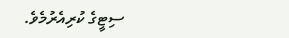ސިޓީގެ ކުރިއެރުމެވެ.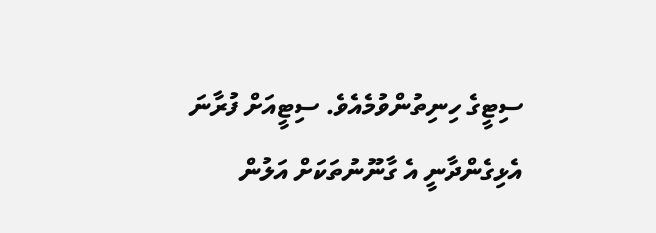ސިޓީގެ ހިނިތުންވުމެއެވެ. ސިޓީއަށް ފުރާނަ އެޅިގެންދާނީ އެ ގާނޫނުތަކަށް އަލުން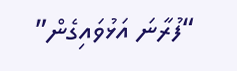“ފުރާނަ އަޅުވައިގެން”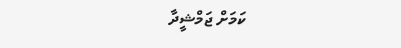ކަމަށް ޖަމްޝީދާ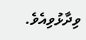ވިދާޅުވިއެވެ.